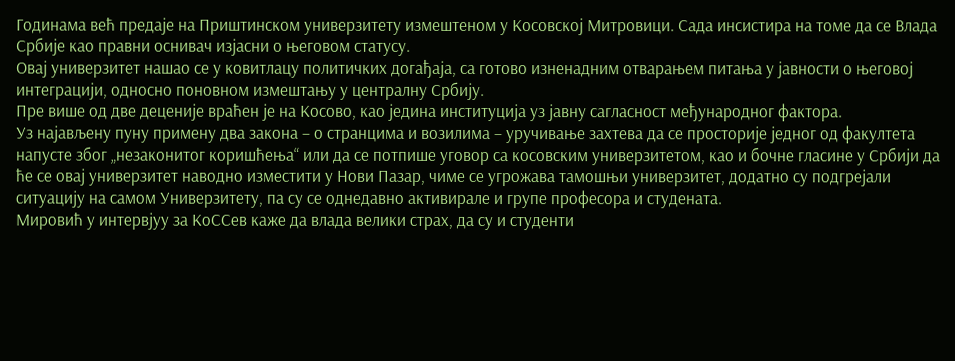Годинама већ предаје на Приштинском универзитету измештеном у Косовској Митровици. Сада инсистира на томе да се Влада Србије као правни оснивач изјасни о његовом статусу.
Овај универзитет нашао се у ковитлацу политичких догађаја, са готово изненадним отварањем питања у јавности о његовој интеграцији, односно поновном измештању у централну Србију.
Пре више од две деценије враћен је на Косово, као једина институција уз јавну сагласност међународног фактора.
Уз најављену пуну примену два закона – о странцима и возилима – уручивање захтева да се просторије једног од факултета напусте због „незаконитог коришћења“ или да се потпише уговор са косовским универзитетом, као и бочне гласине у Србији да ће се овај универзитет наводно изместити у Нови Пазар, чиме се угрожава тамошњи универзитет, додатно су подгрејали ситуацију на самом Универзитету, па су се однедавно активирале и групе професора и студената.
Мировић у интервјуу за КоССев каже да влада велики страх, да су и студенти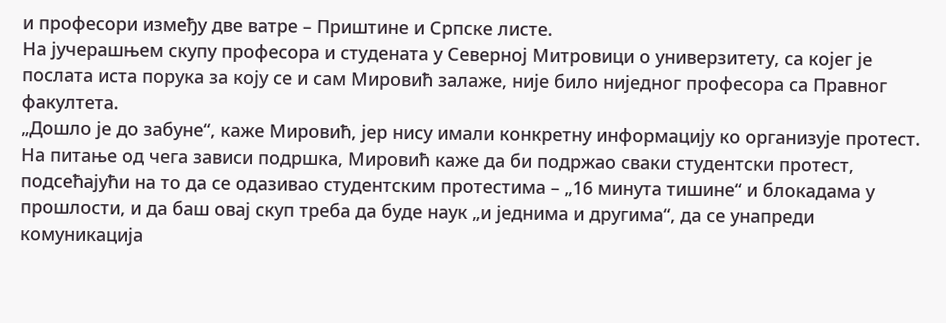и професори између две ватре – Приштине и Српске листе.
На јучерашњем скупу професора и студената у Северној Митровици о универзитету, са којег је послата иста порука за коју се и сам Мировић залаже, није било ниједног професора са Правног факултета.
„Дошло је до забуне“, каже Мировић, јер нису имали конкретну информацију ко организује протест.
На питање од чега зависи подршка, Мировић каже да би подржао сваки студентски протест, подсећајући на то да се одазивао студентским протестима – „16 минута тишине“ и блокадама у прошлости, и да баш овај скуп треба да буде наук „и једнима и другима“, да се унапреди комуникација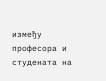између професора и студената на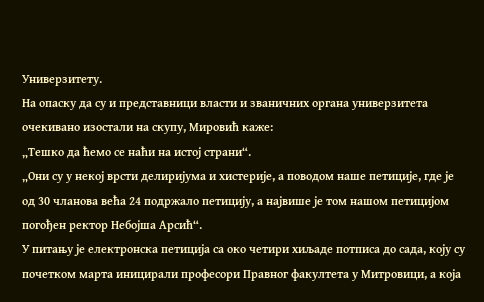Универзитету.
На опаску да су и представници власти и званичних органа универзитета очекивано изостали на скупу, Мировић каже:
„Тешко да ћемо се наћи на истој страни“.
„Они су у некој врсти делиријума и хистерије, а поводом наше петиције, где је од 30 чланова већа 24 подржало петицију, а највише је том нашом петицијом погођен ректор Небојша Арсић“.
У питању је електронска петиција са око четири хиљаде потписа до сада, коју су почетком марта иницирали професори Правног факултета у Митровици, а која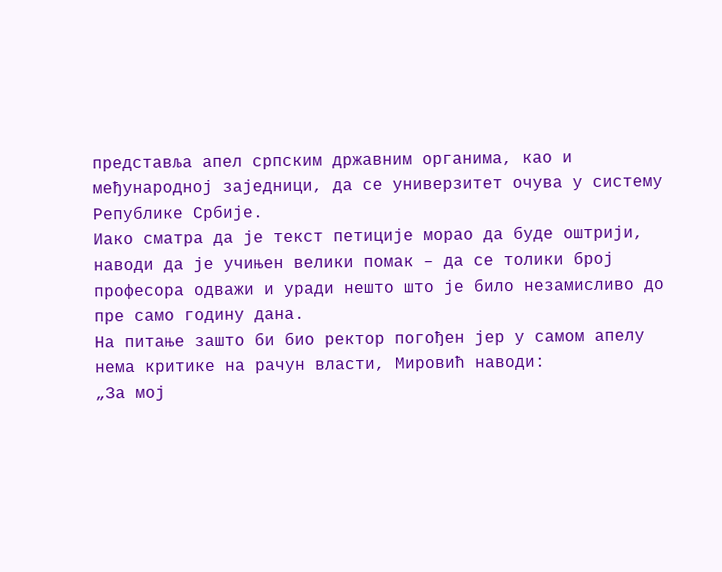представља апел српским државним органима, као и међународној заједници, да се универзитет очува у систему Републике Србије.
Иако сматра да је текст петиције морао да буде оштрији, наводи да је учињен велики помак – да се толики број професора одважи и уради нешто што је било незамисливо до пре само годину дана.
На питање зашто би био ректор погођен јер у самом апелу нема критике на рачун власти, Мировић наводи:
„За мој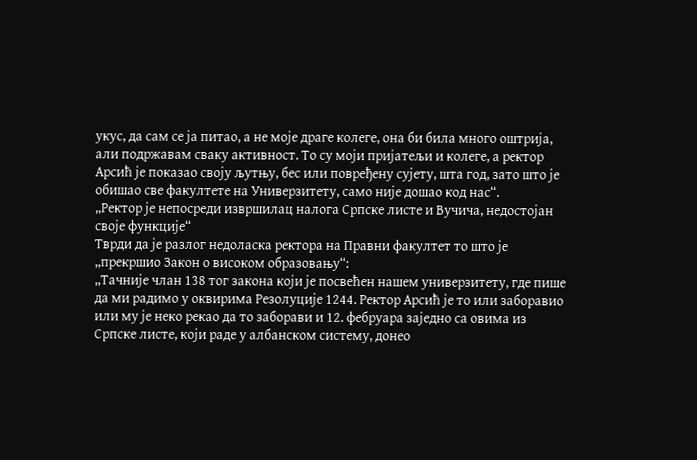укус, да сам се ја питао, а не моје драге колеге, она би била много оштрија, али подржавам сваку активност. То су моји пријатељи и колеге, а ректор Арсић је показао своју љутњу, бес или повређену сујету, шта год, зато што је обишао све факултете на Универзитету, само није дошао код нас“.
„Ректор је непосреди извршилац налога Српске листе и Вучича, недостојан своје функције“
Тврди да је разлог недоласка ректора на Правни факултет то што је „прекршио Закон о високом образовању“:
„Тачније члан 138 тог закона који је посвећен нашем универзитету, где пише да ми радимо у оквирима Резолуције 1244. Ректор Арсић је то или заборавио или му је неко рекао да то заборави и 12. фебруара заједно са овима из Српске листе, који раде у албанском систему, донео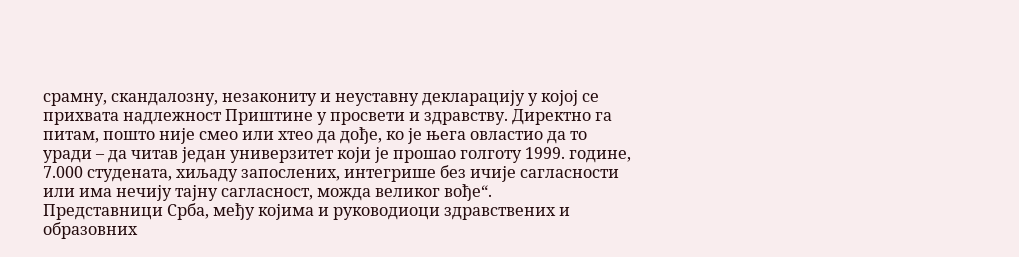срамну, скандалозну, незакониту и неуставну декларацију у којој се прихвата надлежност Приштине у просвети и здравству. Директно га питам, пошто није смео или хтео да дође, ко је њега овластио да то уради – да читав један универзитет који је прошао голготу 1999. године, 7.000 студената, хиљаду запослених, интегрише без ичије сагласности или има нечију тајну сагласност, можда великог вође“.
Представници Срба, међу којима и руководиоци здравствених и образовних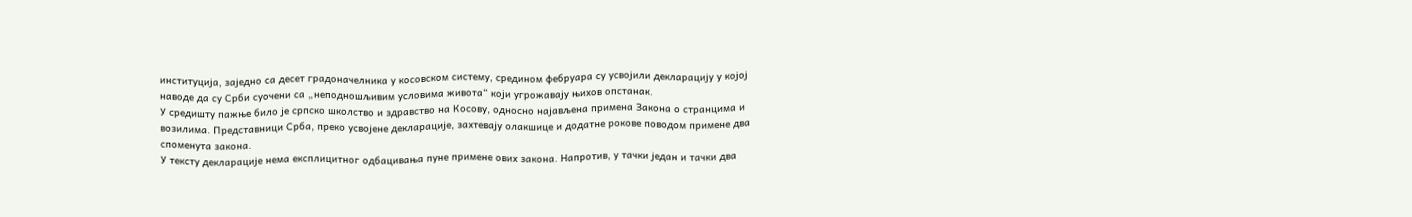институција, заједно са десет градоначелника у косовском систему, средином фебруара су усвојили декларацију у којој наводе да су Срби суочени са „неподношљивим условима живота“ који угрожавају њихов опстанак.
У средишту пажње било је српско школство и здравство на Косову, односно најављена примена Закона о странцима и возилима. Представници Срба, преко усвојене декларације, захтевају олакшице и додатне рокове поводом примене два споменута закона.
У тексту декларације нема експлицитног одбацивања пуне примене ових закона. Напротив, у тачки један и тачки два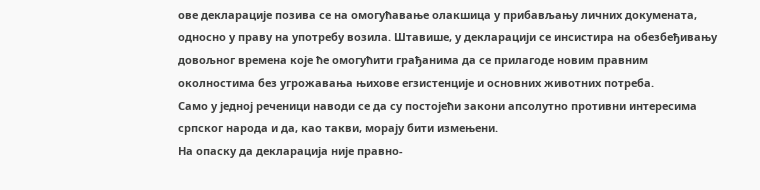ове декларације позива се на омогућавање олакшица у прибављању личних докумената, односно у праву на употребу возила. Штавише, у декларацији се инсистира на обезбеђивању довољног времена које ће омогућити грађанима да се прилагоде новим правним околностима без угрожавања њихове егзистенције и основних животних потреба.
Само у једној реченици наводи се да су постојећи закони апсолутно противни интересима српског народа и да, као такви, морају бити измењени.
На опаску да декларација није правно-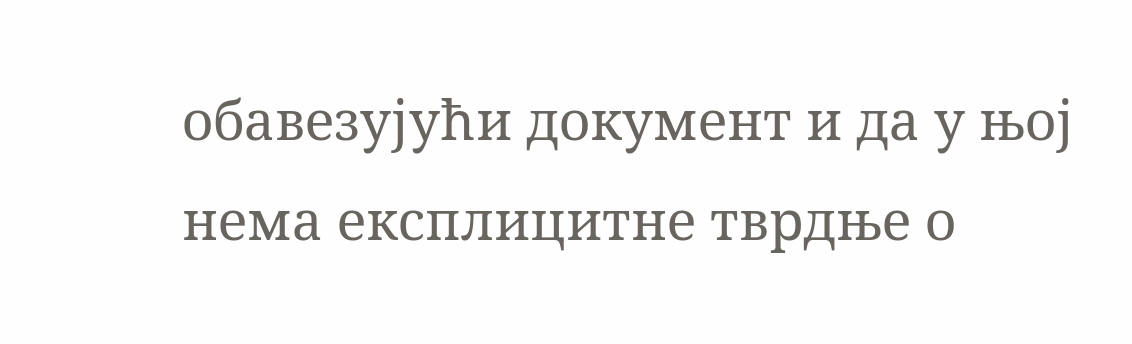обавезујући документ и да у њој нема експлицитне тврдње о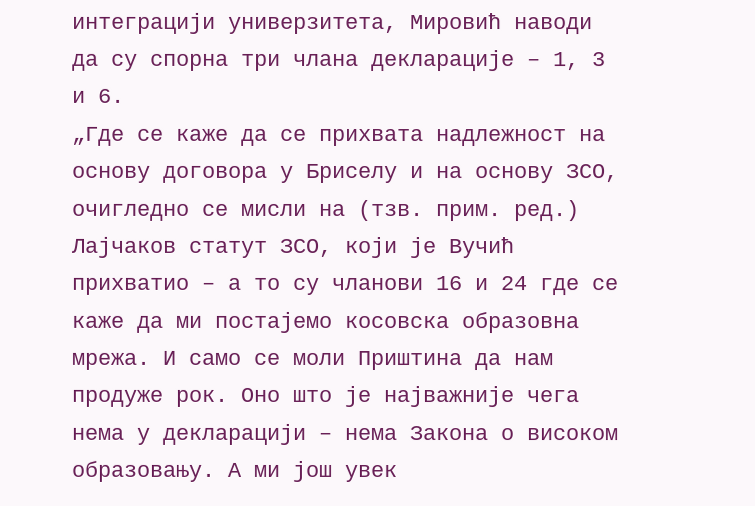интеграцији универзитета, Мировић наводи да су спорна три члана декларације – 1, 3 и 6.
„Где се каже да се прихвата надлежност на основу договора у Бриселу и на основу ЗСО, очигледно се мисли на (тзв. прим. ред.) Лајчаков статут ЗСО, који је Вучић прихватио – а то су чланови 16 и 24 где се каже да ми постајемо косовска образовна мрежа. И само се моли Приштина да нам продуже рок. Оно што је најважније чега нема у декларацији – нема Закона о високом образовању. А ми још увек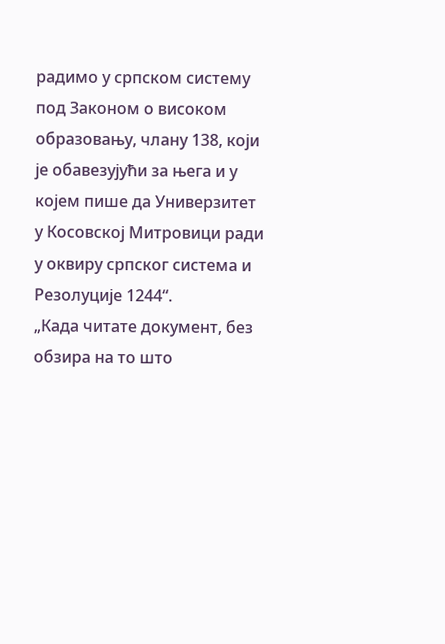радимо у српском систему под Законом о високом образовању, члану 138, који је обавезујући за њега и у којем пише да Универзитет у Косовској Митровици ради у оквиру српског система и Резолуције 1244“.
„Када читате документ, без обзира на то што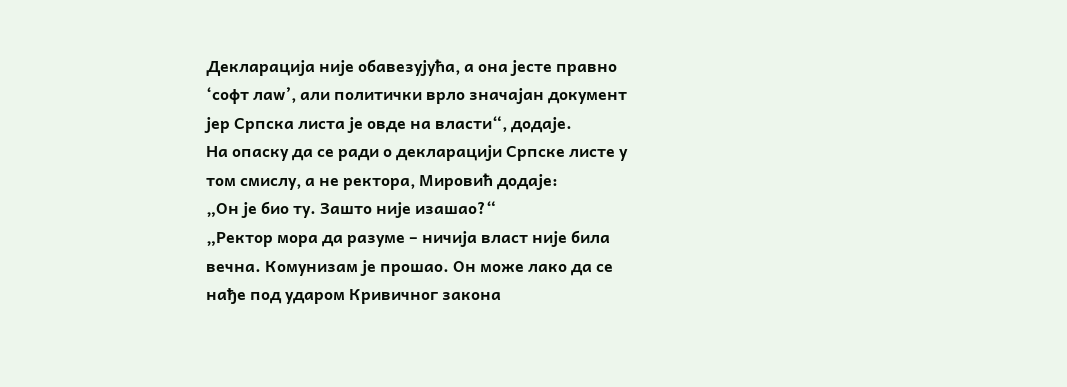Декларација није обавезујућа, а она јесте правно ‘софт лаw’, али политички врло значајан документ јер Српска листа је овде на власти“, додаје.
На опаску да се ради о декларацији Српске листе у том смислу, а не ректора, Мировић додаје:
„Он је био ту. Зашто није изашао?“
„Ректор мора да разуме – ничија власт није била вечна. Комунизам је прошао. Он може лако да се нађе под ударом Кривичног закона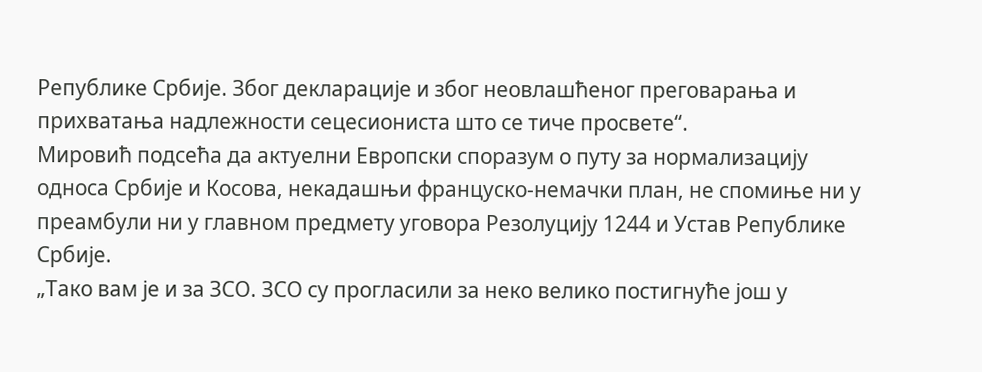Републике Србије. Због декларације и због неовлашћеног преговарања и прихватања надлежности сецесиониста што се тиче просвете“.
Мировић подсећа да актуелни Европски споразум о путу за нормализацију односа Србије и Косова, некадашњи француско-немачки план, не спомиње ни у преамбули ни у главном предмету уговора Резолуцију 1244 и Устав Републике Србије.
„Тако вам је и за ЗСО. ЗСО су прогласили за неко велико постигнуће још у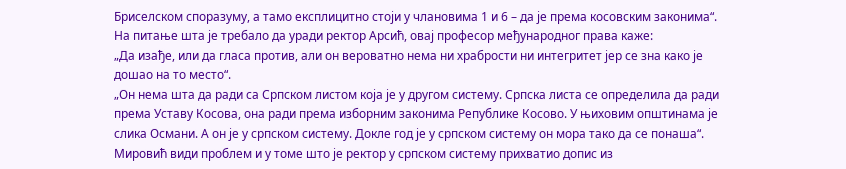Бриселском споразуму, а тамо експлицитно стоји у члановима 1 и 6 – да је према косовским законима“.
На питање шта је требало да уради ректор Арсић, овај професор међународног права каже:
„Да изађе, или да гласа против, али он вероватно нема ни храбрости ни интегритет јер се зна како је дошао на то место“.
„Он нема шта да ради са Српском листом која је у другом систему. Српска листа се определила да ради према Уставу Косова, она ради према изборним законима Републике Косово. У њиховим општинама је слика Османи. А он је у српском систему. Докле год је у српском систему он мора тако да се понаша“.
Мировић види проблем и у томе што је ректор у српском систему прихватио допис из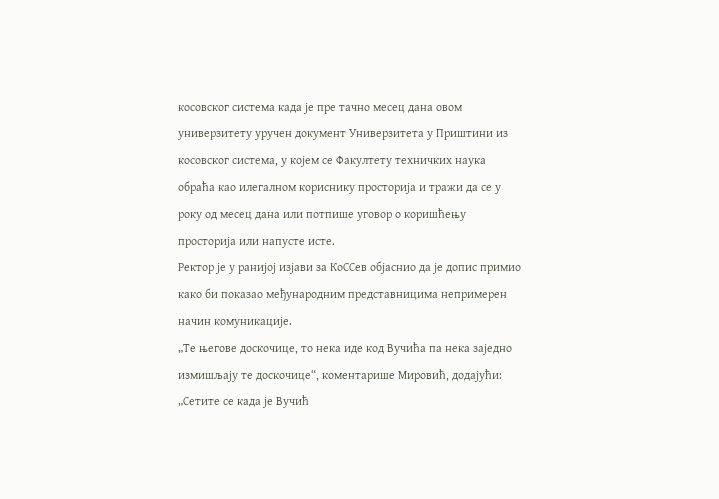косовског система када је пре тачно месец дана овом универзитету уручен документ Универзитета у Приштини из косовског система, у којем се Факултету техничких наука обраћа као илегалном кориснику просторија и тражи да се у року од месец дана или потпише уговор о коришћењу просторија или напусте исте.
Ректор је у ранијој изјави за КоССев објаснио да је допис примио како би показао међународним представницима непримерен начин комуникације.
„Те његове доскочице, то нека иде код Вучића па нека заједно измишљају те доскочице“, коментарише Мировић, додајући: „Сетите се када је Вучић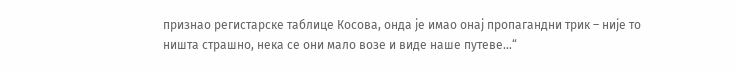признао регистарске таблице Косова, онда је имао онај пропагандни трик – није то ништа страшно, нека се они мало возе и виде наше путеве…“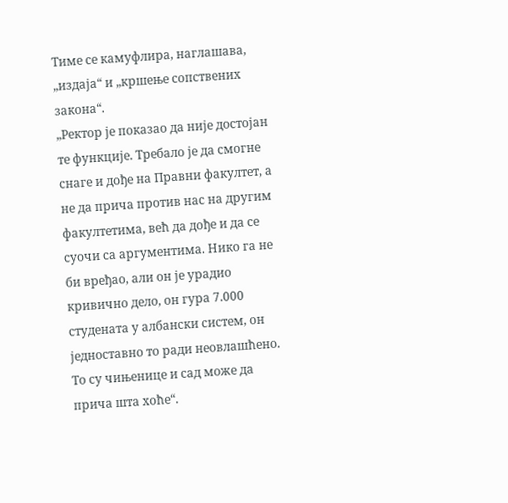Тиме се камуфлира, наглашава, „издаја“ и „кршење сопствених закона“.
„Ректор је показао да није достојан те функције. Требало је да смогне снаге и дође на Правни факултет, а не да прича против нас на другим факултетима, већ да дође и да се суочи са аргументима. Нико га не би вређао, али он је урадио кривично дело, он гура 7.000 студената у албански систем, он једноставно то ради неовлашћено. То су чињенице и сад може да прича шта хоће“.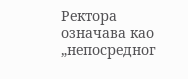Ректора означава као „непосредног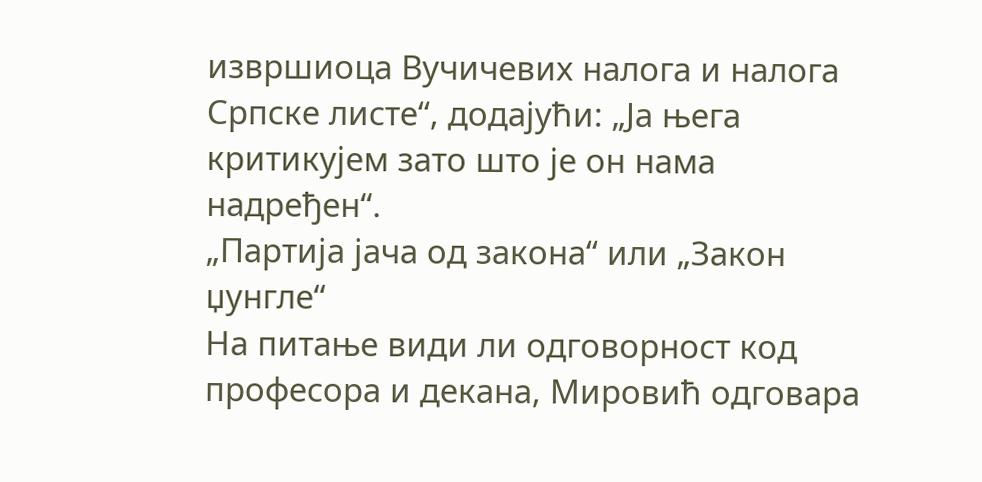извршиоца Вучичевих налога и налога Српске листе“, додајући: „Ја њега критикујем зато што је он нама надређен“.
„Партија јача од закона“ или „Закон џунгле“
На питање види ли одговорност код професора и декана, Мировић одговара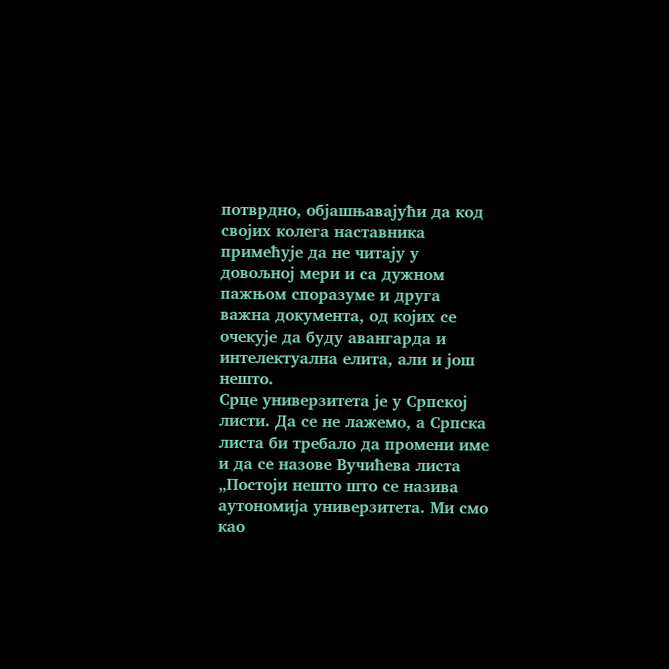потврдно, објашњавајући да код својих колега наставника примећује да не читају у довољној мери и са дужном пажњом споразуме и друга важна документа, од којих се очекује да буду авангарда и интелектуална елита, али и још нешто.
Срце универзитета је у Српској листи. Да се не лажемо, а Српска листа би требало да промени име и да се назове Вучићева листа
„Постоји нешто што се назива аутономија универзитета. Ми смо као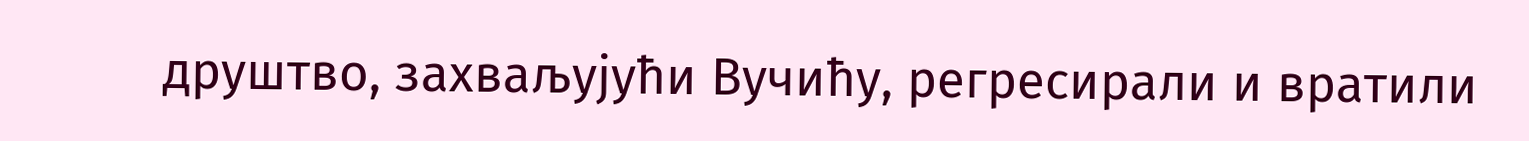друштво, захваљујући Вучићу, регресирали и вратили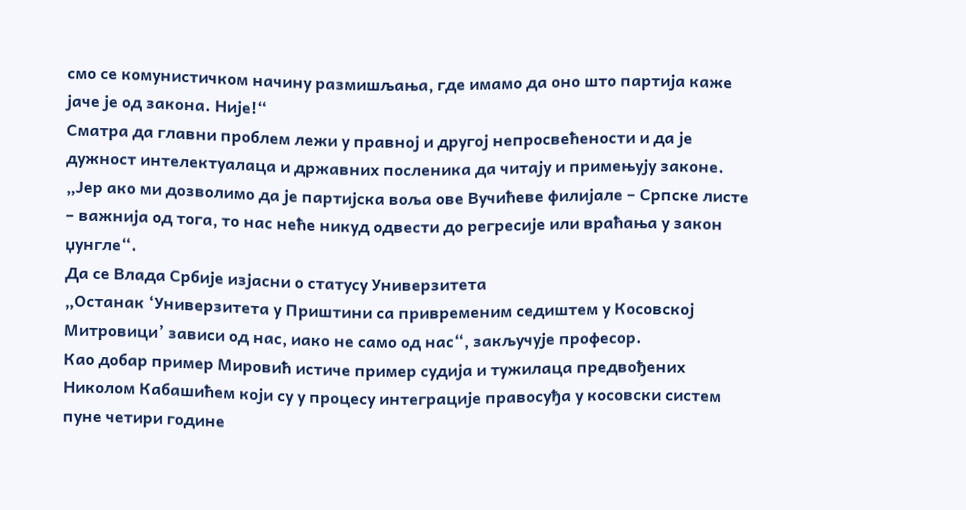смо се комунистичком начину размишљања, где имамо да оно што партија каже јаче је од закона. Није!“
Сматра да главни проблем лежи у правној и другој непросвећености и да је дужност интелектуалаца и државних посленика да читају и примењују законе.
„Јер ако ми дозволимо да је партијска воља ове Вучићеве филијале – Српске листе – важнија од тога, то нас неће никуд одвести до регресије или враћања у закон џунгле“.
Да се Влада Србије изјасни о статусу Универзитета
„Останак ‘Универзитета у Приштини са привременим седиштем у Косовској Митровици’ зависи од нас, иако не само од нас“, закључује професор.
Као добар пример Мировић истиче пример судија и тужилаца предвођених Николом Кабашићем који су у процесу интеграције правосуђа у косовски систем пуне четири године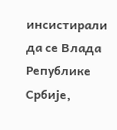инсистирали да се Влада Републике Србије,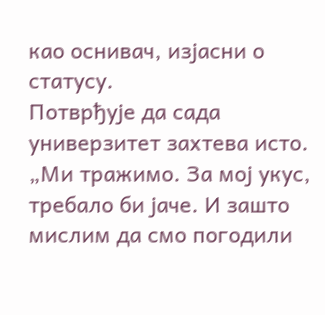као оснивач, изјасни о статусу.
Потврђује да сада универзитет захтева исто.
„Ми тражимо. За мој укус, требало би јаче. И зашто мислим да смо погодили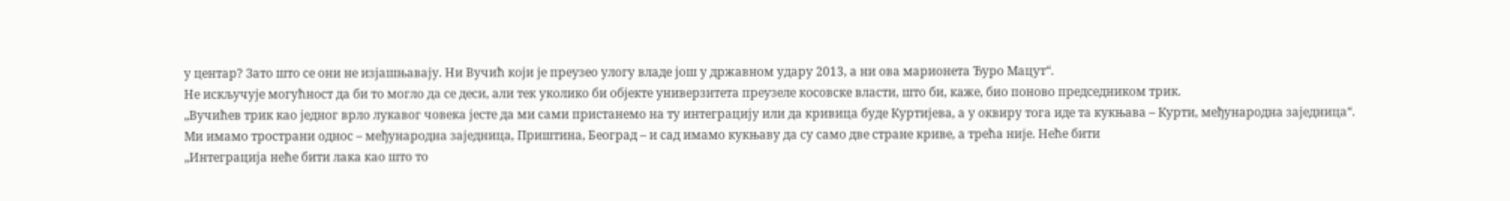у центар? Зато што се они не изјашњавају. Ни Вучић који је преузео улогу владе још у државном удару 2013, а ни ова марионета Ђуро Мацут“.
Не искључује могућност да би то могло да се деси, али тек уколико би објекте универзитета преузеле косовске власти, што би, каже, био поново председником трик.
„Вучићев трик као једног врло лукавог човека јесте да ми сами пристанемо на ту интеграцију или да кривица буде Куртијева, а у оквиру тога иде та кукњава – Курти, међународна заједница“.
Ми имамо тространи однос – међународна заједница, Приштина, Београд – и сад имамо кукњаву да су само две стране криве, а трећа није. Неће бити
„Интеграција неће бити лака као што то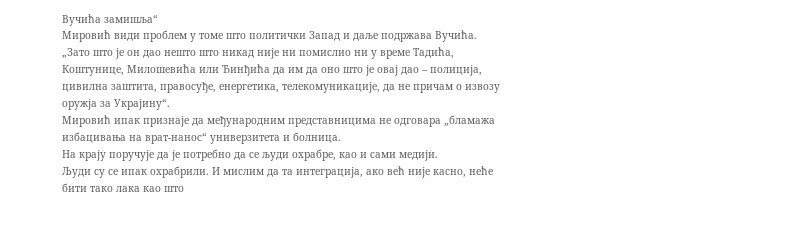Вучића замишља“
Мировић види проблем у томе што политички Запад и даље подржава Вучића.
„Зато што је он дао нешто што никад није ни помислио ни у време Тадића, Коштунице, Милошевића или Ђинђића да им да оно што је овај дао – полиција, цивилна заштита, правосуђе, енергетика, телекомуникације, да не причам о извозу оружја за Украјину“.
Мировић ипак признаје да међународним представницима не одговара „бламажа избацивања на врат-нанос“ универзитета и болница.
На крају поручује да је потребно да се људи охрабре, као и сами медији.
Људи су се ипак охрабрили. И мислим да та интеграција, ако већ није касно, неће бити тако лака као што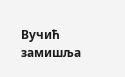Вучић замишља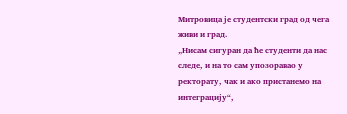Митровица је студентски град од чега живи и град.
„Нисам сигуран да ће студенти да нас следе, и на то сам упозоравао у ректорату, чак и ако пристанемо на интеграцију“,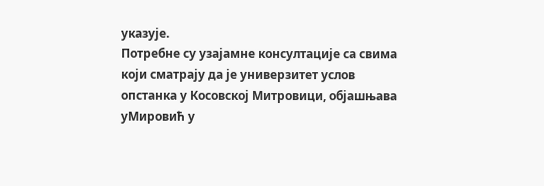указује.
Потребне су узајамне консултације са свима који сматрају да је универзитет услов опстанка у Косовској Митровици, објашњава уМировић у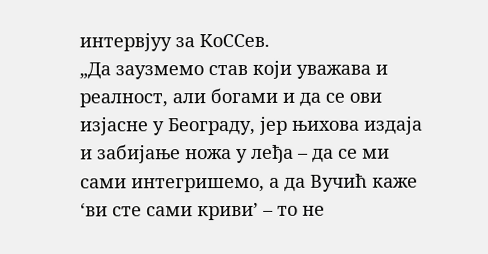интервјуу за КоССев.
„Да заузмемо став који уважава и реалност, али богами и да се ови изјасне у Београду, јер њихова издаја и забијање ножа у леђа – да се ми сами интегришемо, а да Вучић каже ‘ви сте сами криви’ – то не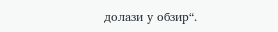долази у обзир“.